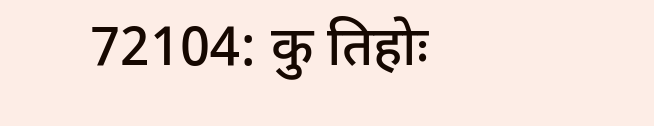72104: कु तिहोः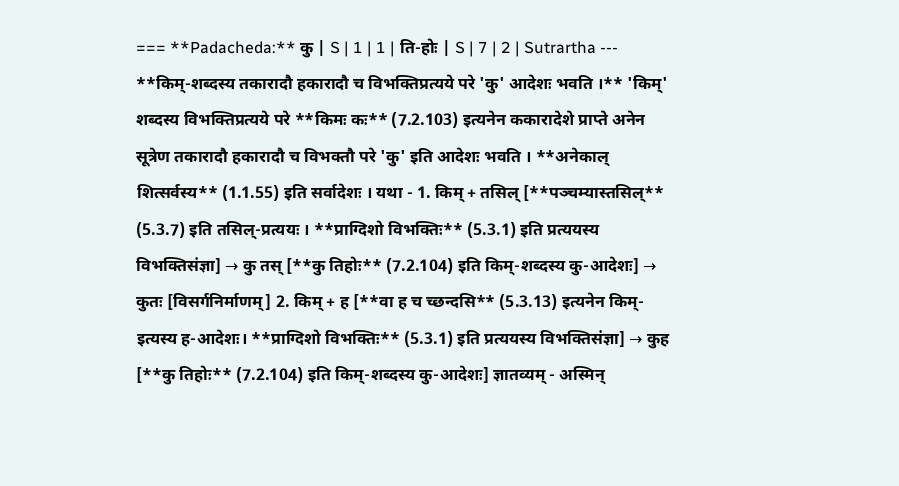=== **Padacheda:** कु | S | 1 | 1 | ति-होः | S | 7 | 2 | Sutrartha --- **किम्-शब्दस्य तकारादौ हकारादौ च विभक्तिप्रत्यये परे 'कु' आदेशः भवति ।** 'किम्' शब्दस्य विभक्तिप्रत्यये परे **किमः कः** (7.2.103) इत्यनेन ककारादेशे प्राप्ते अनेन सूत्रेण तकारादौ हकारादौ च विभक्तौ परे 'कु' इति आदेशः भवति । **अनेकाल् शित्सर्वस्य** (1.1.55) इति सर्वादेशः । यथा - 1. किम् + तसिल् [**पञ्चम्यास्तसिल्** (5.3.7) इति तसिल्-प्रत्ययः । **प्राग्दिशो विभक्तिः** (5.3.1) इति प्रत्ययस्य विभक्तिसंज्ञा] → कु तस् [**कु तिहोः** (7.2.104) इति किम्-शब्दस्य कु-आदेशः] → कुतः [विसर्गनिर्माणम्] 2. किम् + ह [**वा ह च च्छन्दसि** (5.3.13) इत्यनेन किम्-इत्यस्य ह-आदेशः। **प्राग्दिशो विभक्तिः** (5.3.1) इति प्रत्ययस्य विभक्तिसंज्ञा] → कुह [**कु तिहोः** (7.2.104) इति किम्-शब्दस्य कु-आदेशः] ज्ञातव्यम् - अस्मिन्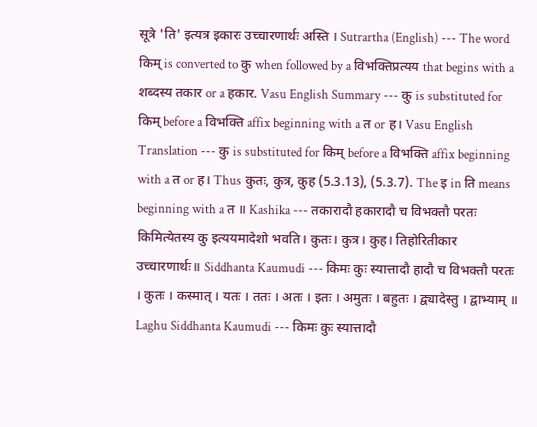सूत्रे 'ति' इत्यत्र इकारः उच्चारणार्थः अस्ति । Sutrartha (English) --- The word किम् is converted to कु when followed by a विभक्तिप्रत्यय that begins with a शब्दस्य तकार or a हकार. Vasu English Summary --- कु is substituted for किम् before a विभक्ति affix beginning with a त or ह। Vasu English Translation --- कु is substituted for किम् before a विभक्ति affix beginning with a त or ह। Thus कुतः, कुत्र, कुह (5.3.13), (5.3.7). The इ in ति means beginning with a त ॥ Kashika --- तकारादौ हकारादौ च विभक्तौ परतः किमित्येतस्य कु इत्ययमादेशो भवति। कुतः। कुत्र। कुह। तिहोरितीकार उच्चारणार्थः॥ Siddhanta Kaumudi --- किमः कुः स्यात्तादौ हादौ च विभक्तौ परतः । कुतः । कस्मात् । यतः । ततः । अतः । इतः । अमुतः । बहुतः । द्व्यादेस्तु । द्वाभ्याम् ॥ Laghu Siddhanta Kaumudi --- किमः कुः स्यात्तादौ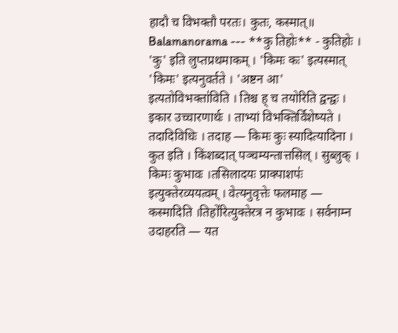हादौ च विभक्तौ परतः। कुतः, कस्मात्॥ Balamanorama --- **कु तिहोः** - कुतिहोः । 'कु' इति लुप्तप्रथमाकम् । 'किमः कः' इत्यस्मात् 'किमः' इत्यनुवर्तते । 'अष्टन आ' इत्यतोविभक्ता॑विति । तिश्च ह् च तयोरिति द्वन्द्वः । इकार उच्चारणार्थः । ताभ्यां विभक्तिर्विशेष्यते । तदादिविधिः । तदाह — किमः कुः स्यादित्यादिना । कुत इति । किंशब्दात् पञ्चम्यन्तात्तसिल् । सुब्लुक् । किमः कुभावः ।तसिलादयः प्राक्पाशपः॑ इत्युक्तेरव्ययत्वम् । वेत्यनुवृत्तेः फलमाह — कस्मादिति ।तिहो॑रित्युक्तेरत्र न कुभावः । सर्वनाम्न उदाहरति — यत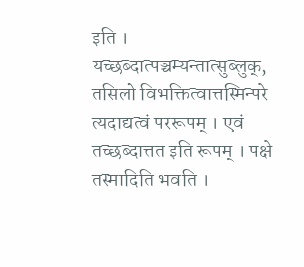इति । यच्छब्दात्पञ्चम्यन्तात्सुब्लुक्, तसिलो विभक्तित्वात्तस्मिन्परे त्यदाद्यत्वं पररूपम् । एवं तच्छब्दात्तत इति रूपम् । पक्षे तस्मादिति भवति ।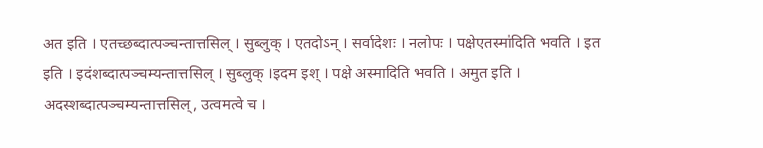अत इति । एतच्छब्दात्पञ्चन्तात्तसिल् । सुब्लुक् । एतदोऽन् । सर्वादेशः । नलोपः । पक्षेएतस्मा॑दिति भवति । इत इति । इदंशब्दात्पञ्चम्यन्तात्तसिल् । सुब्लुक् ।इदम इश् । पक्षे अस्मादिति भवति । अमुत इति । अदस्शब्दात्पञ्चम्यन्तात्तसिल्, उत्वमत्वे च ।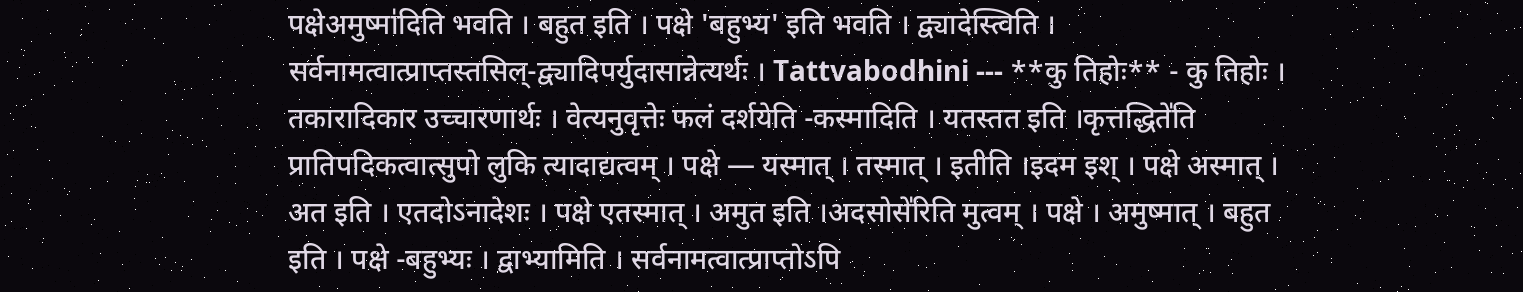पक्षेअमुष्मा॑दिति भवति । बहुत इति । पक्षे 'बहुभ्य' इति भवति । द्व्यादेस्त्विति । सर्वनामत्वात्प्राप्तस्तसिल्-द्व्यादिपर्युदासान्नेत्यर्थः । Tattvabodhini --- **कु तिहोः** - कु तिहोः । तकारादिकार उच्चारणार्थः । वेत्यनुवृत्तेः फलं दर्शयेति -कस्मादिति । यतस्तत इति ।कृत्तद्धिते॑ति प्रातिपदिकत्वात्सुपो लुकि त्यादाद्यत्वम् । पक्षे — यस्मात् । तस्मात् । इतीति ।इदम इश् । पक्षे अस्मात् । अत इति । एतदोऽनादेशः । पक्षे एतस्मात् । अमुत इति ।अदसोसे॑रिति मुत्वम् । पक्षे । अमुष्मात् । बहुत इति । पक्षे -बहुभ्यः । द्वाभ्यामिति । सर्वनामत्वात्प्राप्तोऽपि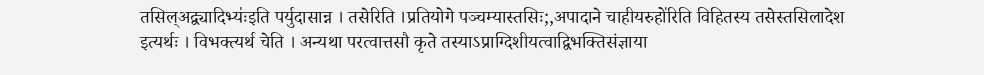तसिल्अद्व्यादिभ्यः॑इति पर्युदासान्न । तसेरिति ।प्रतियोगे पञ्चम्यास्तसिः;,अपादाने चाहीयरुहो॑रिति विहितस्य तसेस्तसिलादेश इत्यर्थः । विभक्त्यर्थ चेति । अन्यथा परत्वात्तसौ कृते तस्याऽप्राग्दिशीयत्वाद्विभक्तिसंज्ञाया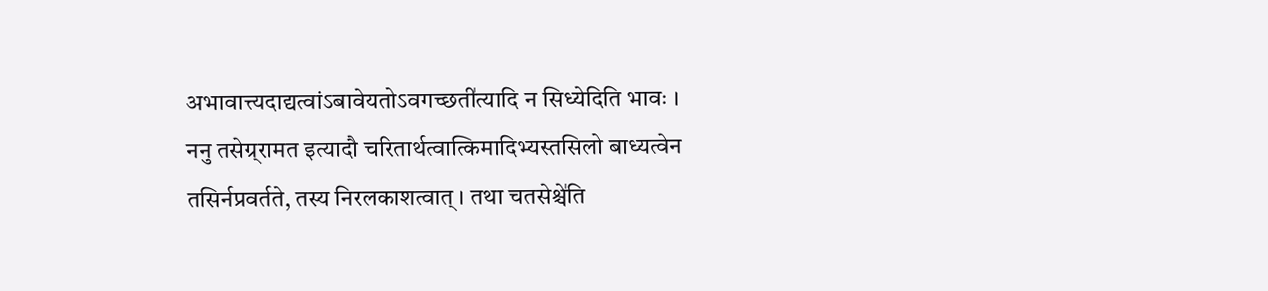अभावात्त्यदाद्यत्वांऽबावेयतोऽवगच्छती॑त्यादि न सिध्येदिति भावः । ननु तसेग्र्रामत इत्यादौ चरितार्थत्वात्किमादिभ्यस्तसिलो बाध्यत्वेन तसिर्नप्रवर्तते, तस्य निरलकाशत्वात् । तथा चतसेश्चे॑ति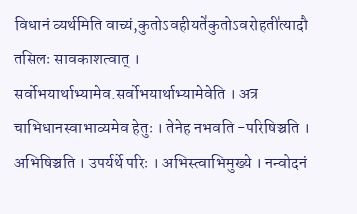विधानं व्यर्थमिति वाच्यं,कुतोऽवहीयते॑कुतोऽवरोहती॑त्यादौ तसिलः सावकाशत्वात् । सर्वोभयार्थाभ्यामेव.सर्वोभयार्थाभ्यामेवेति । अत्र चाभिधानस्वाभाव्यमेव हेतुः । तेनेह नभवति -परिषिञ्चति । अभिषिञ्चति । उपर्यर्थे परिः । अभिस्त्वाभिमुख्ये । नन्वोदनं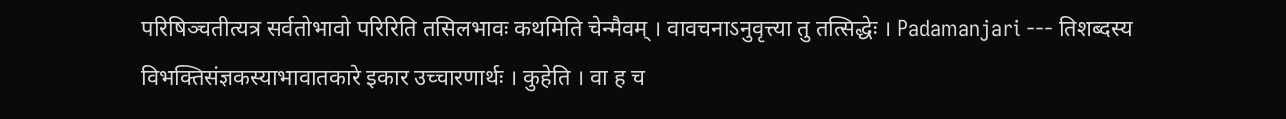परिषिञ्चतीत्यत्र सर्वतोभावो परिरिति तसिलभावः कथमिति चेन्मैवम् । वावचनाऽनुवृत्त्या तु तत्सिद्धेः । Padamanjari --- तिशब्दस्य विभक्तिसंज्ञकस्याभावातकारे इकार उच्चारणार्थः । कुहेति । वा ह च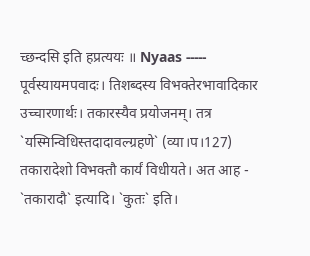च्छन्दसि इति हप्रत्ययः ॥ Nyaas ----- पूर्वस्यायमपवादः। तिशब्दस्य विभक्तेरभावादिकार उच्चारणार्थः। तकारस्यैव प्रयोजनम्। तत्र `यस्मिन्विधिस्तदादावल्ग्रहणे` (व्या।प।127) तकारादेशो विभक्तौ कार्यं विधीयते। अत आह - `तकारादौ` इत्यादि। `कुतः` इति।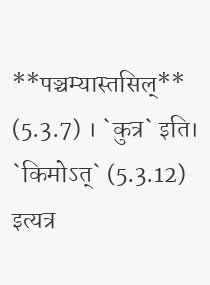**पञ्चम्यास्तसिल्** (5.3.7) । `कुत्र` इति। `किमोऽत्` (5.3.12) इत्यत्र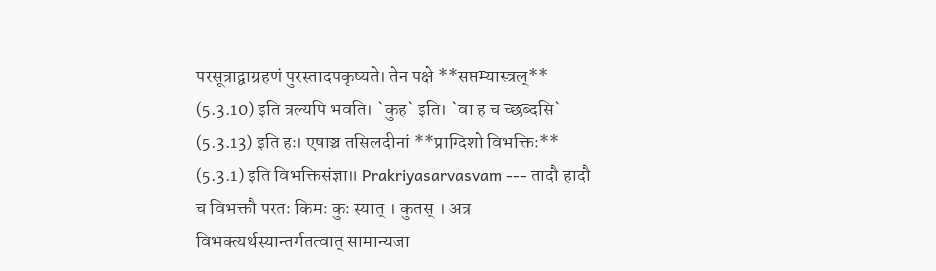परसूत्राद्वाग्रहणं पुरस्तादपकृष्यते। तेन पक्षे **सप्तम्यास्त्रल्** (5.3.10) इति त्रल्यपि भवति। `कुह` इति। `वा ह च च्छब्दसि` (5.3.13) इति हः। एषाञ्च तसिलदीनां **प्राग्दिशो विभक्तिः** (5.3.1) इति विभक्तिसंज्ञा॥ Prakriyasarvasvam --- तादौ हादौ च विभक्तौ परतः किमः कुः स्यात् । कुतस् । अत्र विभक्त्यर्थस्यान्तर्गतत्वात् सामान्यजा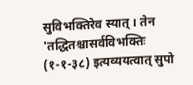सुविभक्तिरेव स्यात् । तेन 'तद्धितश्चासर्वविभक्तिः (१-१-३८) इत्यव्ययत्वात् सुपो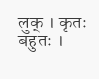लुक् । कृतः बहुतः ।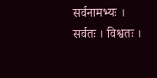सर्वनामभ्यः । सर्वतः । विश्वतः ।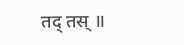तद् तस् ॥